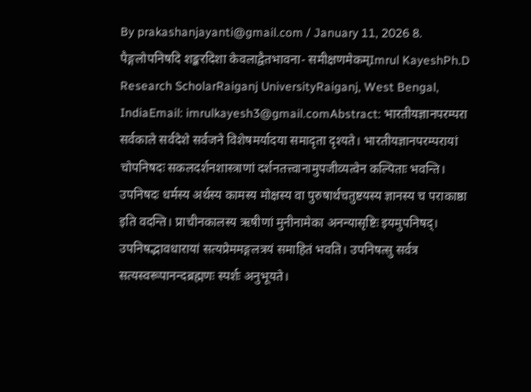By prakashanjayanti@gmail.com / January 11, 2026 8. पैङ्गलोपनिषदि शङ्करदिशा केवलाद्वैतभावना- समीक्षणमेकम्Imrul KayeshPh.D Research ScholarRaiganj UniversityRaiganj, West Bengal, IndiaEmail: imrulkayesh3@gmail.comAbstract: भारतीयज्ञानपरम्परा सर्वकाले सर्वदेशे सर्वजने विशेषमर्यादया समादृता दृश्यते। भारतीयज्ञानपरम्परायां चोपनिषदः सकलदर्शनशास्त्राणां दर्शनतत्त्वानामुपजीव्यत्वेन कल्पिताः भवन्ति। उपनिषदः धर्मस्य अर्थस्य कामस्य मोक्षस्य वा पुरुषार्थचतुष्टयस्य ज्ञानस्य च पराकाष्ठा इति वदन्ति। प्राचीनकालस्य ऋषीणां मुनीनामेका अनन्यासृष्टिः इयमुपनिषद्। उपनिषद्भावधारायां सत्यप्रेममङ्गलत्रयं समाहितं भवति। उपनिषत्सु सर्वत्र सत्यस्वरूपानन्दब्रह्मणः स्पर्शः अनुभूयते।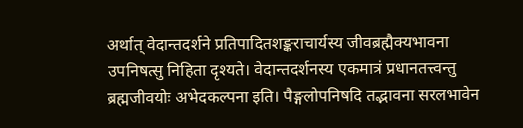अर्थात् वेदान्तदर्शने प्रतिपादितशङ्कराचार्यस्य जीवब्रह्मैक्यभावना उपनिषत्सु निहिता दृश्यते। वेदान्तदर्शनस्य एकमात्रं प्रधानतत्त्वन्तु ब्रह्मजीवयोः अभेदकल्पना इति। पैङ्गलोपनिषदि तद्भावना सरलभावेन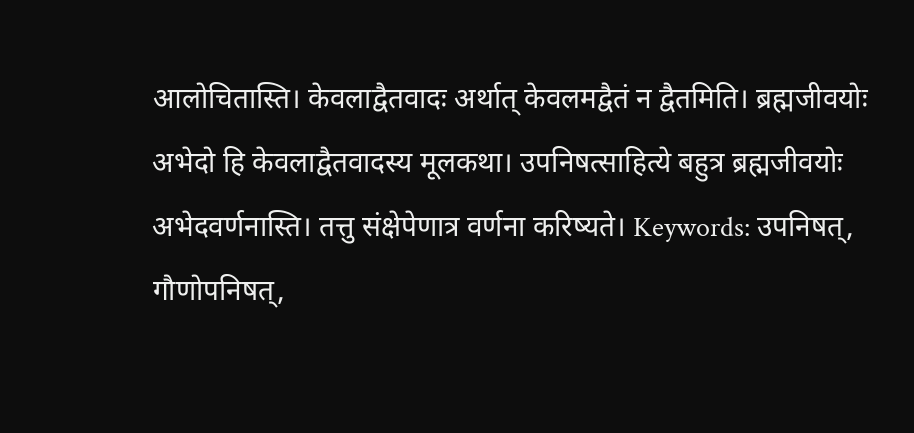आलोचितास्ति। केवलाद्वैतवादः अर्थात् केवलमद्वैतं न द्वैतमिति। ब्रह्मजीवयोः अभेदो हि केवलाद्वैतवादस्य मूलकथा। उपनिषत्साहित्ये बहुत्र ब्रह्मजीवयोः अभेदवर्णनास्ति। तत्तु संक्षेपेणात्र वर्णना करिष्यते। Keywords: उपनिषत्, गौणोपनिषत्,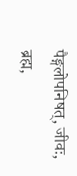पैङ्गलोपनिषत्, जीवः, ब्रह्म,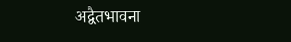अद्वैतभावना